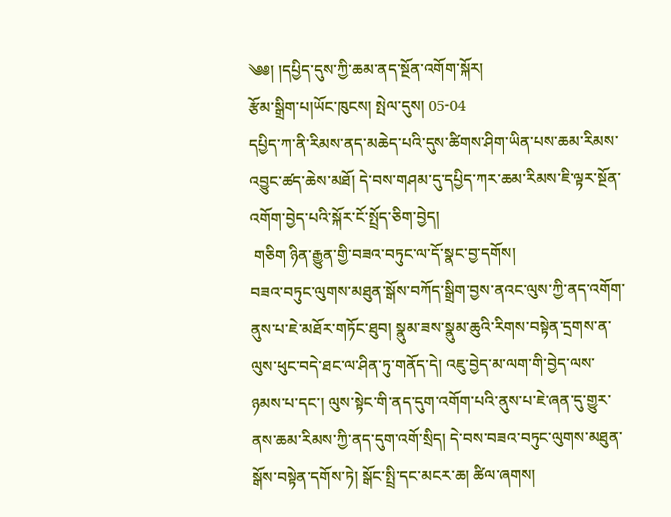༄༅། །དཔྱིད་དུས་ཀྱི་ཆམ་ནད་སྔོན་འགོག་སྐོར།
རྩོམ་སྒྲིག་པ།ཡོང་ཁུངས། སྤེལ་དུས། 05-04
དཔྱིད་ཀ་ནི་རིམས་ནད་མཆེད་པའི་དུས་ཚིགས་ཤིག་ཡིན་པས་ཆམ་རིམས་འབྱུང་ཚད་ཆེས་མཐོ། དེ་བས་གཤམ་དུ་དཔྱིད་ཀར་ཆམ་རིམས་ཇི་ལྟར་སྔོན་འགོག་བྱེད་པའི་སྐོར་ངོ་སྤྲོད་ཅིག་བྱེད།
 གཅིག ཉིན་རྒྱུན་གྱི་བཟའ་བཏུང་ལ་དོ་སྣང་བྱ་དགོས།
བཟའ་བཏུང་ལུགས་མཐུན་སྒོས་བཀོད་སྒྲིག་བྱས་ནའང་ལུས་ཀྱི་ནད་འགོག་ནུས་པ་ཇེ་མཐོར་གཏོང་ཐུབ། སྣུམ་ཟས་སྣུམ་ཆུའི་རིགས་བསྟེན་དྲགས་ན་ལུས་ཕུང་བདེ་ཐང་ལ་ཤིན་ཏུ་གནོད་དེ། འཇུ་བྱེད་མ་ལག་གི་བྱེད་ལས་ཉམས་པ་དང་། ལུས་སྟེང་གི་ནད་དུག་འགོག་པའི་ནུས་པ་ཇེ་ཞན་དུ་གྱུར་ནས་ཆམ་རིམས་ཀྱི་ནད་དུག་འགོ་སྲིད། དེ་བས་བཟའ་བཏུང་ལུགས་མཐུན་སྒོས་བསྟེན་དགོས་ཏེ། སྒོང་སྤྲི་དང་མངར་ཆ། ཚིལ་ཞགས།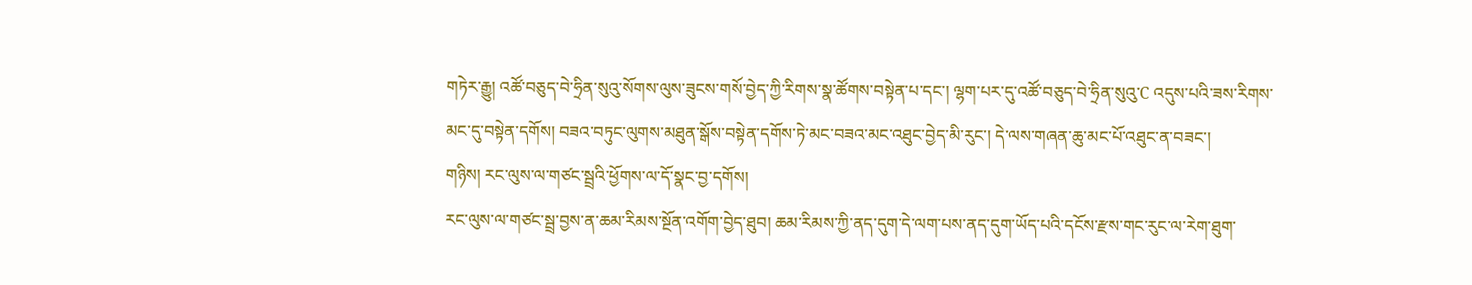གཏེར་རྒྱུ། འཚོ་བཅུད་བེ་ཧྲིན་སུའུ་སོགས་ལུས་ཟུངས་གསོ་བྱེད་ཀྱི་རིགས་སྣ་ཚོགས་བསྟེན་པ་དང་། ལྷག་པར་དུ་འཚོ་བཅུད་བེ་ཧྲིན་སུའུ་C འདུས་པའི་ཟས་རིགས་མང་དུ་བསྟེན་དགོས། བཟའ་བཏུང་ལུགས་མཐུན་སྒོས་བསྟེན་དགོས་ཏེ་མང་བཟའ་མང་འཐུང་བྱེད་མི་རུང་། དེ་ལས་གཞན་ཆུ་མང་པོ་འཐུང་ན་བཟང་།
གཉིས། རང་ལུས་ལ་གཙང་སྦྲའི་ཕྱོགས་ལ་དོ་སྣང་བྱ་དགོས།
རང་ལུས་ལ་གཙང་སྦྲ་བྱས་ན་ཆམ་རིམས་སྔོན་འགོག་བྱེད་ཐུབ། ཆམ་རིམས་ཀྱི་ནད་དུག་དེ་ལག་པས་ནད་དུག་ཡོད་པའི་དངོས་རྫས་གང་རུང་ལ་རེག་ཐུག་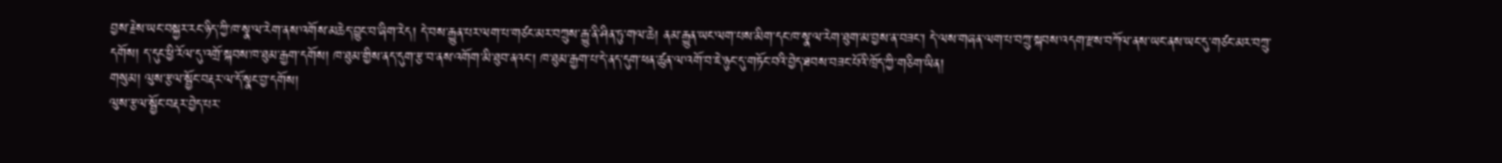བྱས་རྗེས་ཡང་བསྐྱར་རང་ཉིད་ཀྱི་ཁ་སྣ་ལ་རེག་ནས་འགོས་མཆེད་བྱུང་བ་ཞིག་རེད། དེ་བས་རྒྱུན་པར་ལག་པ་གཙང་མར་བཀྲུས་རྒྱུ་ནི་ཤིན་ཏུ་གལ་ཆེ། ནམ་རྒྱུན་ཡང་ལག་པས་མིག་དང་ཁ་སྣ་ལ་རེག་ཐུག་མ་བྱས་ན་བཟང་། དེ་ལས་གཞན་ལག་པ་བཀྲུ་སྐབས་འདག་རྫས་བཀོལ་ནས་ཡང་ནས་ཡང་དུ་གཙང་མར་བཀྲུ་དགོས། ད་དུང་ཕྱི་རོལ་དུ་འགྲོ་སྐབས་ཁ་ཐུམ་རྒྱག་དགོས། ཁ་ཐུམ་གྱིས་ནད་དུག་རྩ་བ་ནས་འགོག་མི་ཐུབ་ནའང་། ཁ་ཐུམ་རྒྱག་པ་དེ་ནད་དུག་ཕན་ཚུན་ལ་འགོ་བ་ཇེ་ཉུང་དུ་གཏོང་བའི་བྱེད་ཐབས་བཟང་པོའི་ཁྲོད་ཀྱི་གཅིག་ཡིན།
གསུམ། ལུས་རྩལ་སྦྱོང་བརྡར་ལ་དོ་སྣང་བྱ་དགོས།
ལུས་རྩལ་སྦྱོང་བརྡར་བྱེད་པར་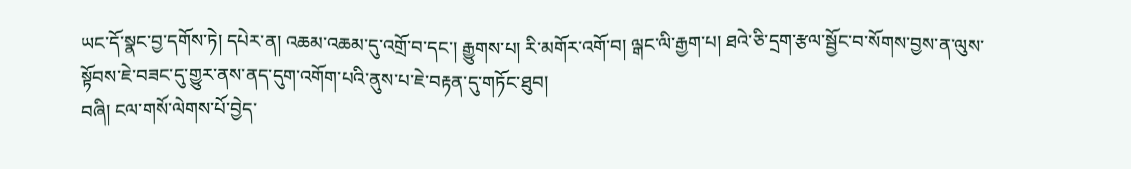ཡང་དོ་སྣང་བྱ་དགོས་ཏེ། དཔེར་ན། འཆམ་འཆམ་དུ་འགྲོ་བ་དང་། རྒྱུགས་པ། རི་མགོར་འགོ་བ། ལྒང་ལི་རྒྱག་པ། ཐའེ་ཅི་དྲག་རྩལ་སྦྱོང་བ་སོགས་བྱས་ན་ལུས་སྟོབས་ཇེ་བཟང་དུ་གྱུར་ནས་ནད་དུག་འགོག་པའི་ནུས་པ་ཇེ་བརྟན་དུ་གཏོང་ཐུབ།
བཞི། ངལ་གསོ་ལེགས་པོ་བྱེད་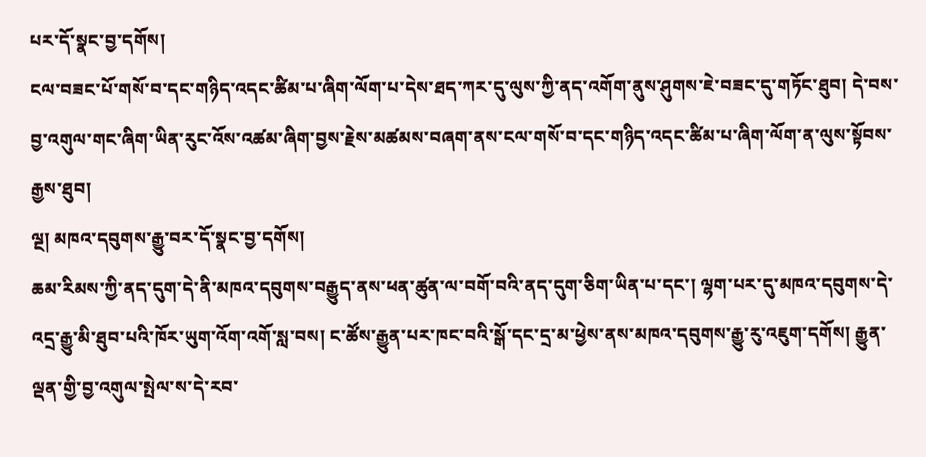པར་དོ་སྣང་བྱ་དགོས།
ངལ་བཟང་པོ་གསོ་བ་དང་གཉིད་འདང་ཚིམ་པ་ཞིག་ལོག་པ་དེས་ཐད་ཀར་དུ་ལུས་ཀྱི་ནད་འགོག་ནུས་ཤུགས་ཇེ་བཟང་དུ་གཏོང་ཐུབ། དེ་བས་བྱ་འགུལ་གང་ཞིག་ཡིན་རུང་འོས་འཚམ་ཞིག་བྱས་རྗེས་མཚམས་བཞག་ནས་ངལ་གསོ་བ་དང་གཉིད་འདང་ཚིམ་པ་ཞིག་ལོག་ན་ལུས་སྟོབས་རྒྱས་ཐུབ།
ལྔ། མཁའ་དབུགས་རྒྱུ་བར་དོ་སྣང་བྱ་དགོས།
ཆམ་རིམས་ཀྱི་ནད་དུག་དེ་ནི་མཁའ་དབུགས་བརྒྱུད་ནས་ཕན་ཚུན་ལ་བགོ་བའི་ནད་དུག་ཅིག་ཡིན་པ་དང་། ལྷག་པར་དུ་མཁའ་དབུགས་དེ་འདྲ་རྒྱུ་མི་ཐུབ་པའི་ཁོར་ཡུག་འོག་འགོ་སླ་བས། ང་ཚོས་རྒྱུན་པར་ཁང་བའི་སྒོ་དང་དྲ་མ་ཕྱེས་ནས་མཁའ་དབུགས་རྒྱུ་རུ་འཇུག་དགོས། རྒྱུན་ལྡན་གྱི་བྱ་འགུལ་སྤེལ་ས་དེ་རབ་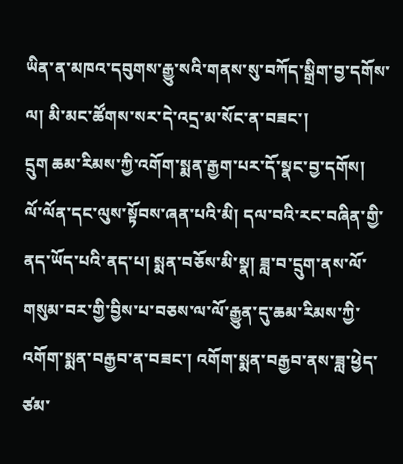ཡིན་ན་མཁའ་དབུགས་རྒྱུ་སའི་གནས་སུ་བཀོད་སྒྲིག་བྱ་དགོས་ལ། མི་མང་ཚོགས་སར་དེ་འདྲ་མ་སོང་ན་བཟང་།
དྲུག ཆམ་རིམས་ཀྱི་འགོག་སྨན་རྒྱག་པར་དོ་སྣང་བྱ་དགོས།
ལོ་ལོན་དང་ལུས་སྟོབས་ཞན་པའི་མི། དལ་བའི་རང་བཞིན་གྱི་ནད་ཡོད་པའི་ནད་པ། སྨན་བཅོས་མི་སྣ། ཟླ་བ་དྲུག་ནས་ལོ་གསུམ་བར་གྱི་བྱིས་པ་བཅས་ལ་ལོ་རྒྱུན་དུ་ཆམ་རིམས་ཀྱི་འགོག་སྨན་བརྒྱབ་ན་བཟང་། འགོག་སྨན་བརྒྱབ་ནས་ཟླ་ཕྱེད་ཙམ་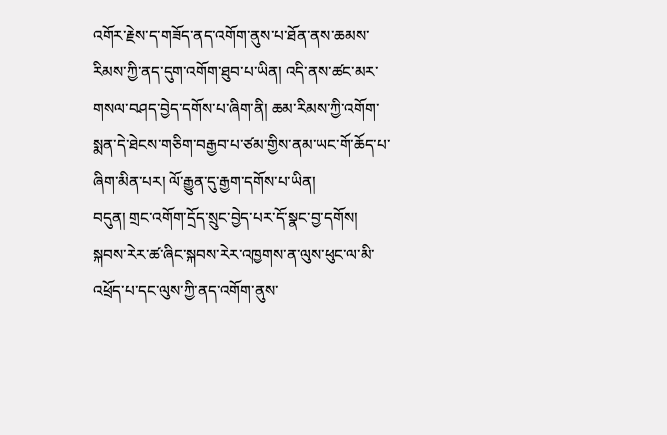འགོར་རྗེས་ད་གཟོད་ནད་འགོག་ནུས་པ་ཐོན་ནས་ཆམས་རིམས་ཀྱི་ནད་དུག་འགོག་ཐུབ་པ་ཡིན། འདི་ནས་ཚང་མར་གསལ་བཤད་བྱེད་དགོས་པ་ཞིག་ནི། ཆམ་རིམས་ཀྱི་འགོག་སྨན་དེ་ཐེངས་གཅིག་བརྒྱབ་པ་ཙམ་གྱིས་ནམ་ཡང་གོ་ཆོད་པ་ཞིག་མིན་པར། ལོ་རྒྱུན་དུ་རྒྱག་དགོས་པ་ཡིན།
བདུན། གྲང་འགོག་དྲོད་སྲུང་བྱེད་པར་དོ་སྣང་བྱ་དགོས།
སྐབས་རེར་ཚ་ཞིང་སྐབས་རེར་འཁྱགས་ན་ལུས་ཕུང་ལ་མི་འཕྲོད་པ་དང་ལུས་ཀྱི་ནད་འགོག་ནུས་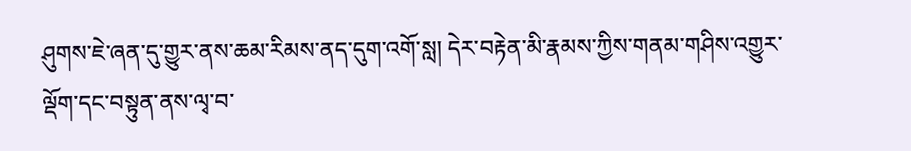ཤུགས་ཇེ་ཞན་དུ་གྱུར་ནས་ཆམ་རིམས་ནད་དུག་འགོ་སླ། དེར་བརྟེན་མི་རྣམས་ཀྱིས་གནམ་གཤིས་འགྱུར་ལྡོག་དང་བསྟུན་ནས་ལྭ་བ་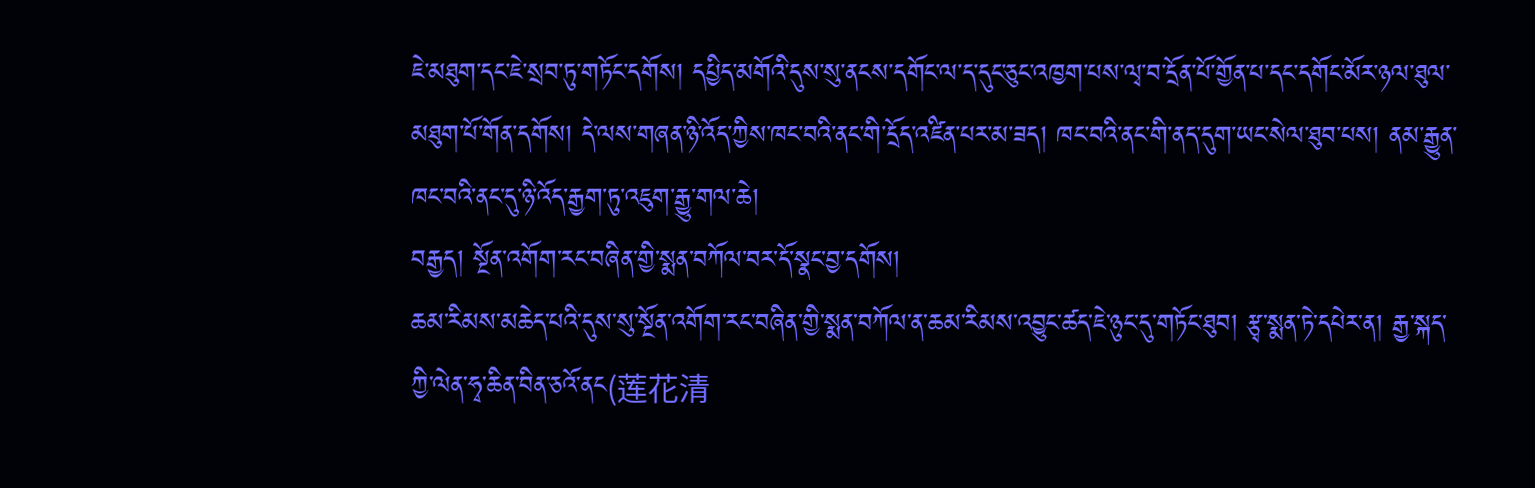ཇེ་མཐུག་དང་ཇེ་སྲབ་ཏུ་གཏོང་དགོས། དཔྱིད་མགོའི་དུས་སུ་ནངས་དགོང་ལ་ད་དུང་ཅུང་འཁྱག་པས་ལྭ་བ་དྲོན་པོ་གྱོན་པ་དང་དགོང་མོར་ཉལ་ཐུལ་མཐུག་པོ་གོན་དགོས། དེ་ལས་གཞན་ཉི་འོད་ཀྱིས་ཁང་བའི་ནང་གི་དྲོད་འཛིན་པར་མ་ཟད། ཁང་བའི་ནང་གི་ནད་དུག་ཡང་སེལ་ཐུབ་པས། ནམ་རྒྱུན་ཁང་བའི་ནང་དུ་ཉི་འོད་རྒྱག་ཏུ་འཇུག་རྒྱུ་གལ་ཆེ།
བརྒྱད། སྔོན་འགོག་རང་བཞིན་གྱི་སྨན་བཀོལ་བར་དོ་སྣང་བྱ་དགོས།
ཆམ་རིམས་མཆེད་པའི་དུས་སུ་སྔོན་འགོག་རང་བཞིན་གྱི་སྨན་བཀོལ་ན་ཆམ་རིམས་འབྱུང་ཚད་ཇེ་ཉུང་དུ་གཏོང་ཐུབ། རྩྭ་སྨན་ཏེ་དཔེར་ན། རྒྱ་སྐད་ཀྱི་ལེན་ཧྭ་ཆིན་བིན་ཅའོ་ནང(莲花清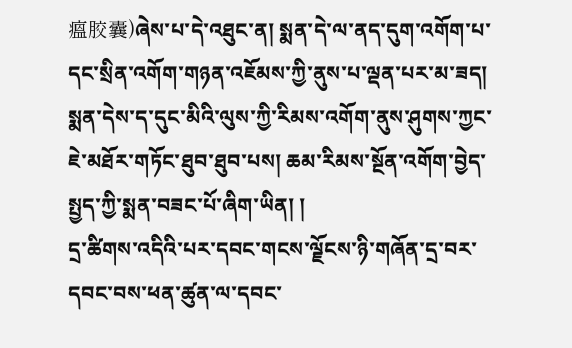瘟胶囊)ཞེས་པ་དེ་འཐུང་ན། སྨན་དེ་ལ་ནད་དུག་འགོག་པ་དང་སྲིན་འགོག་གཉན་འཇོམས་ཀྱི་ནུས་པ་ལྡན་པར་མ་ཟད། སྨན་དེས་ད་དུང་མིའི་ལུས་ཀྱི་རིམས་འགོག་ནུས་ཤུགས་ཀྱང་ཇེ་མཐོར་གཏོང་ཐུབ་ཐུབ་པས། ཆམ་རིམས་སྔོན་འགོག་བྱེད་སྤྱད་ཀྱི་སྨན་བཟང་པོ་ཞིག་ཡིན། །
དྲ་ཚིགས་འདིའི་པར་དབང་གངས་ལྗོངས་ཉི་གཞོན་དྲ་བར་དབང་བས་ཕན་ཚུན་ལ་དབང་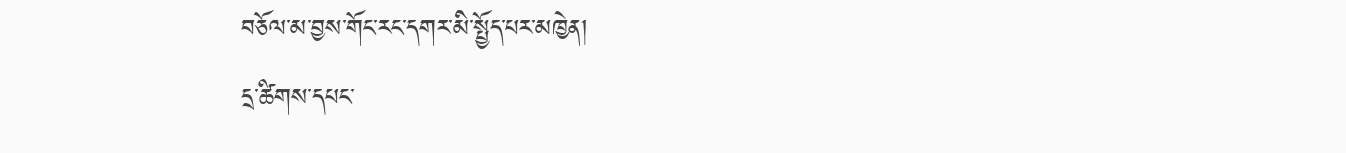བཅོལ་མ་བྱས་གོང་རང་དགར་མི་སྤྱོད་པར་མཁྱེན།
དྲ་ཚིགས་དཔང་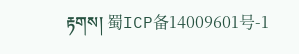རྟགས། 蜀ICP备14009601号-1